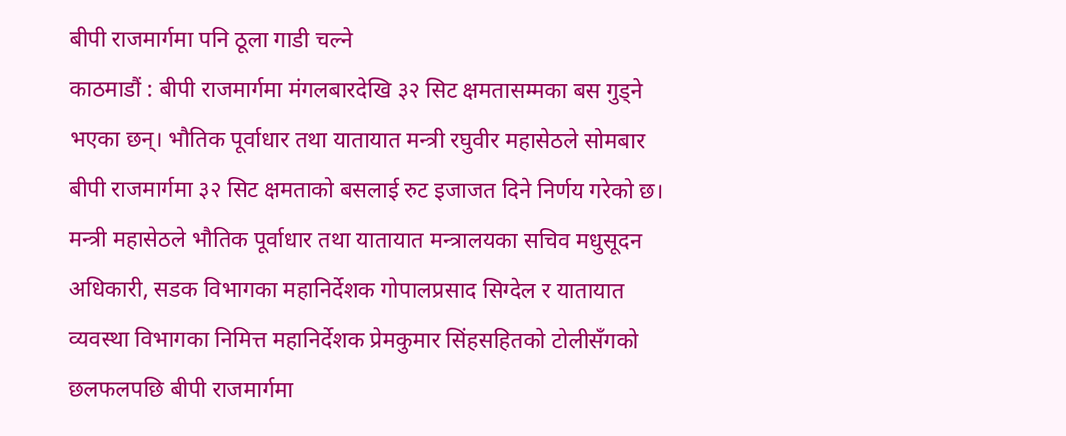बीपी राजमार्गमा पनि ठूला गाडी चल्ने
काठमाडौं : बीपी राजमार्गमा मंगलबारदेखि ३२ सिट क्षमतासम्मका बस गुड्ने भएका छन्। भौतिक पूर्वाधार तथा यातायात मन्त्री रघुवीर महासेठले सोमबार बीपी राजमार्गमा ३२ सिट क्षमताको बसलाई रुट इजाजत दिने निर्णय गरेको छ।
मन्त्री महासेठले भौतिक पूर्वाधार तथा यातायात मन्त्रालयका सचिव मधुसूदन अधिकारी, सडक विभागका महानिर्देशक गोपालप्रसाद सिग्देल र यातायात व्यवस्था विभागका निमित्त महानिर्देशक प्रेमकुमार सिंहसहितको टोलीसँगको छलफलपछि बीपी राजमार्गमा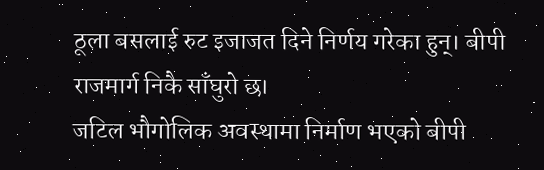ठूला बसलाई रुट इजाजत दिने निर्णय गरेका हुन्। बीपी राजमार्ग निकै साँघुरो छ।
जटिल भौगोलिक अवस्थामा निर्माण भएको बीपी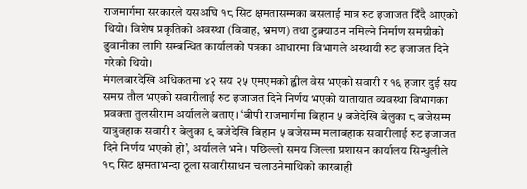राजमार्गमा सरकारले यसअघि १८ सिट क्षमतासम्मका बसलाई मात्र रुट इजाजत दिँदै आएको थियो। विशेष प्रकृतिको अवस्था (विवाह, भ्रमण) तथा टुक्र्याउन नमिल्ने निर्माण समग्रीको ढुवानीका लागि सम्बन्धित कार्यालको पत्रका आधारमा विभागले अस्थायी रुट इजाजत दिने गरेको थियो।
मंगलबारदेखि अधिकतमा ४२ सय २५ एमएमको ह्वील वेस भएको सवारी र १६ हजार दुई सय समग्र तौल भएको सवारीलाई रुट इजाजत दिने निर्णय भएको यातायात व्यवस्था विभागका प्रवक्ता तुलसीराम अर्यालले बताए। ‘बीपी राजमार्गमा बिहान ५ बजेदेखि बेलुका ८ बजेसम्म यात्रुवहाक सवारी र बेलुका ९ बजेदेखि बिहान ५ बजेसम्म मलाबहाक सवारीलाई रुट इजाजत दिने निर्णय भएको हो’, अर्यालले भने। पछिल्लो समय जिल्ला प्रशासन कार्यालय सिन्धुलीले १८ सिट क्षमताभन्दा ठूला सवारीसाधन चलाउनेमाथिको कारबाही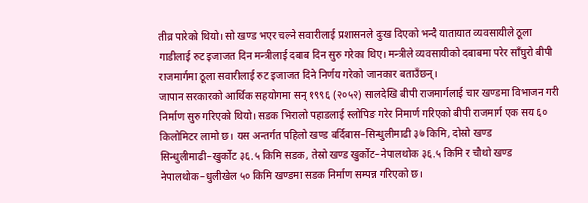तीव्र पारेको थियो। सो खण्ड भएर चल्ने सवारीलाई प्रशासनले दुःख दिएको भन्दै यातायात व्यवसायीले ठूला गाडीलाई रुट इजाजत दिन मन्त्रीलाई दबाब दिन सुरु गरेका थिए। मन्त्रीले व्यवसायीको दबाबमा परेर साँघुरो बीपी राजमार्गमा ठूला सवारीलाई रुट इजाजत दिने निर्णय गरेको जानकार बताउँछन्।
जापान सरकारको आर्थिक सहयोगमा सन् १९९६ (२०५२) सालदेखि बीपी राजमार्गलाई चार खण्डमा विभाजन गरी निर्माण सुरु गरिएको थियो। सडक भिरालो पहाडलाई स्लोपिङ गरेर निमार्ण गरिएको बीपी राजमार्ग एक सय ६० किलोमिटर लामो छ। यस अन्तर्गत पहिलो खण्ड बर्दिबास–सिन्धुलीमाढी ३७ किमि, दोस्रो खण्ड सिन्धुलीमाढी–खुर्कोट ३६.५ किमि सडक, तेस्रो खण्ड खुर्कोट–नेपालथोक ३६.५ किमि र चौथो खण्ड नेपालथोक–धुलीखेल ५० किमि खण्डमा सडक निर्माण सम्पन्न गरिएको छ।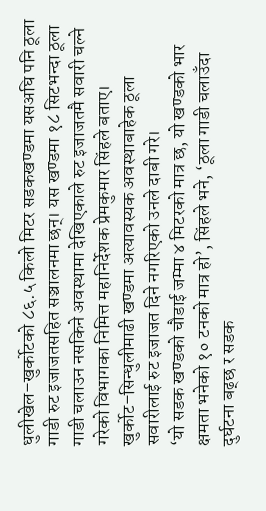धुलीखेल–खुर्कोटको ८६.५ किलो मिटर सडकखण्डमा यसअघि पनि ठूला गाडी रुट इजाजतसहित सञ्चालनमा छन्। यस खण्डमा १८ सिटभन्दा ठूला गाडी चलाउन नसकिने अवस्थामा देखिएकाले रुट इजाजतमै सवारी चल्ने गरेको विभागका निमित्त महानिर्देशक प्रेमकुमार सिंहले बताए। खुर्कोट–सिन्धुलीमाढी खण्डमा अत्यावस्यक अवस्थाबाहेक ठूला सवारीलाई रुट इजाजत दिने नगरिएको उनले दाबी गरे।
‘यो सडक खण्डको चौडाई जम्मा ४ मिटरको मात्र छ, यो खण्डको भार क्षमता भनेको १० टनको मात्र हो’, सिंहले भने, ‘ठूला गाडी चलाउँदा दुर्घटना बढ्छ र सडक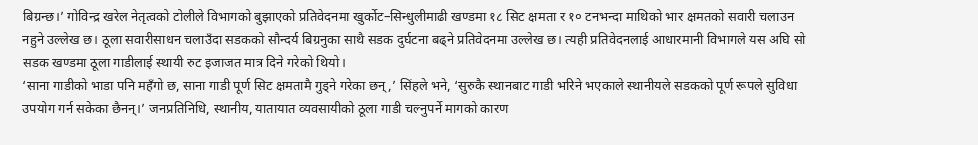बिग्रन्छ।’ गोविन्द्र खरेल नेतृत्वको टोलीले विभागको बुझाएको प्रतिवेदनमा खुर्कोट–सिन्धुलीमाढी खण्डमा १८ सिट क्षमता र १० टनभन्दा माथिको भार क्षमतको सवारी चलाउन नहुने उल्लेख छ। ठूला सवारीसाधन चलाउँदा सडकको सौन्दर्य बिग्रनुका साथै सडक दुर्घटना बढ्ने प्रतिवेदनमा उल्लेख छ। त्यही प्रतिवेदनलाई आधारमानी विभागले यस अघि सो सडक खण्डमा ठूला गाडीलाई स्थायी रुट इजाजत मात्र दिने गरेको थियो।
‘साना गाडीको भाडा पनि महँगो छ, साना गाडी पूर्ण सिट क्षमतामै गुड्ने गरेका छन्,’ सिंहले भने, ‘सुरुकै स्थानबाट गाडी भरिने भएकाले स्थानीयले सडकको पूर्ण रूपले सुविधा उपयोग गर्न सकेका छैनन्।’ जनप्रतिनिधि, स्थानीय, यातायात व्यवसायीको ठूला गाडी चल्नुपर्ने मागको कारण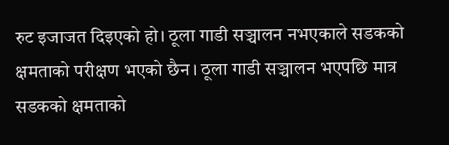रुट इजाजत दिइएको हो। ठूला गाडी सञ्चालन नभएकाले सडकको क्षमताको परीक्षण भएको छैन। ठूला गाडी सञ्चालन भएपछि मात्र सडकको क्षमताको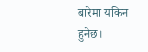बारेमा यकिन हुनेछ।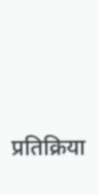प्रतिक्रिया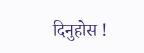दिनुहोस !